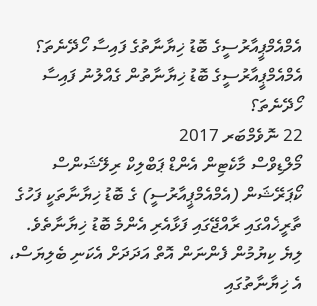އެމްއެމްޕީއާރުސީގެ ބޮޑު ޚިޔާނާތުގެ ފައިސާ ހޯދޭނެތަ؟
އެމްއެމްޕީއާރުސީގެ ބޮޑު ޚިޔާނާތުން ގެއްލުނު ފައިސާ ހޯދޭނެތަ؟
22 ނޮވެމްބަރ 2017
މޯލްޑިވްސް މާކެޓިން އެންޑް ޕަބްލިކް ރިލޭޝަންސް ކޯޕަރޭޝަން (އެމްއެމްޕީއާރުސީ) ގެ ބޮޑު ޚިޔާނާތަކީ ފަހުގެ ތާރީޚެއްގައި ރާއްޖޭގައި ފަޅާއެރި އެންމެ ބޮޑު ޚިޔާނާތެވެ. ލިޔެ ކިޔުމުން ފެންނަން އޮތް އަދަދަށް އެކަނި ބެލިޔަސް، އެ ޚިޔާނާތުގައި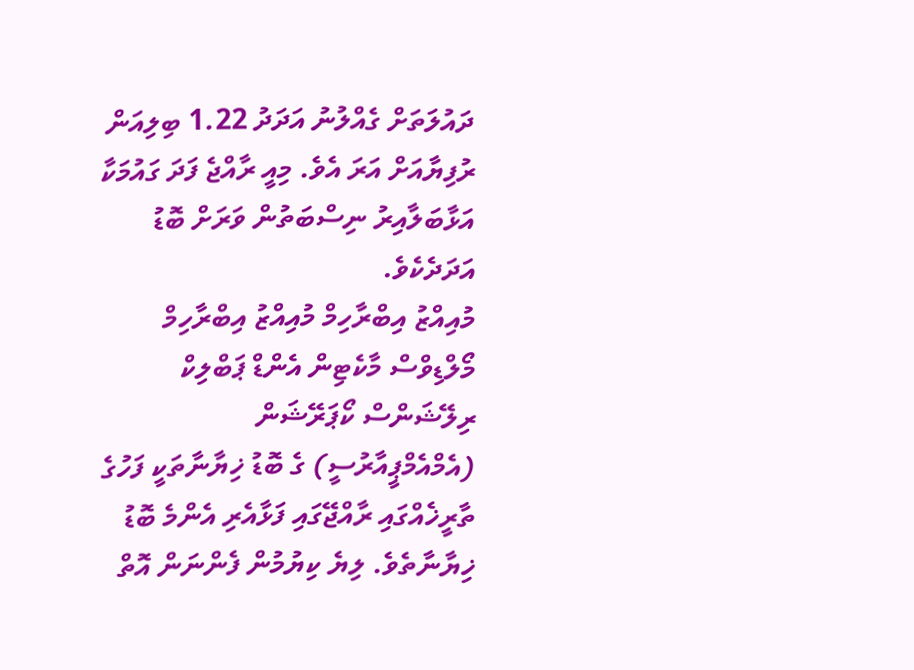ދައުލަތަށް ގެއްލުނު އަދަދު 1.22 ބިލިއަން ރުފިޔާއަށް އަރަ އެވެ. މިއީ ރާއްޖެ ފަދަ ގައުމަކާ އަޅާބަލާއިރު ނިސްބަތުން ވަރަށް ބޮޑު އަދަދެކެވެ.
މުއިއްޒު އިބްރާހިމް މުއިއްޒު އިބްރާހިމް
މޯލްޑިވްސް މާކެޓިން އެންޑް ޕަބްލިކް ރިލޭޝަންސް ކޯޕަރޭޝަން (އެމްއެމްޕީއާރުސީ) ގެ ބޮޑު ޚިޔާނާތަކީ ފަހުގެ ތާރީޚެއްގައި ރާއްޖޭގައި ފަޅާއެރި އެންމެ ބޮޑު ޚިޔާނާތެވެ. ލިޔެ ކިޔުމުން ފެންނަން އޮތް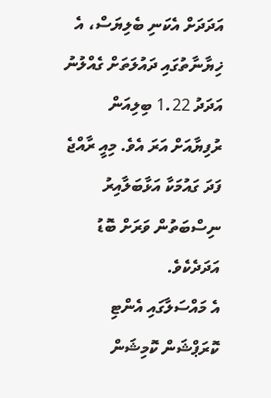އަދަދަށް އެކަނި ބެލިޔަސް، އެ ޚިޔާނާތުގައި ދައުލަތަށް ގެއްލުނު އަދަދު 1.22 ބިލިއަން ރުފިޔާއަށް އަރަ އެވެ. މިއީ ރާއްޖެ ފަދަ ގައުމަކާ އަޅާބަލާއިރު ނިސްބަތުން ވަރަށް ބޮޑު އަދަދެކެވެ.
އެ މައްސަލާގައި އެންޓި ކޮރަޕްޝަން ކޮމިޝަން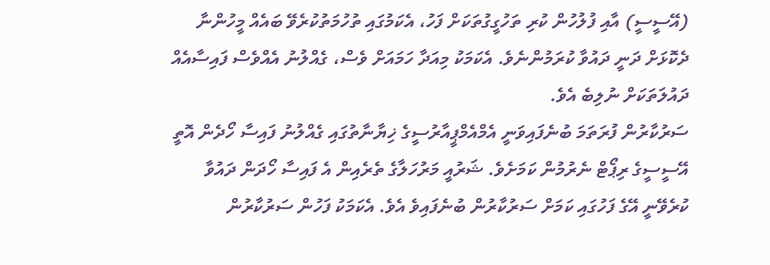(އޭސީސީ) އާއި ފުލުހުން ކުރި ތަހުގީގުތަކަށް ފަހު، އެކަމުގައި ތުހުމަތުކުރެވޭ ބައެއް މީހުންނާ ދެކޮޅަށް ދަނީ ދައުވާ ކުރަމުންނެވެ. އެކަމަކު މިއަދާ ހަމައަށް ވެސް، ގެއްލުނު އެއްވެސް ފައިސާއެއް ދައުލަތަކަށް ނުލިބެ އެވެ.
ސަރުކާރުން ފުރަތަމަ ބުނެފައިވަނީ އެމްއެމްޕީއާރުސީގެ ޚިޔާނާތުގައި ގެއްލުނު ފައިސާ ހޯދެން އޮތީ އޭސީސީގެ ރިޕޯޓް ނެރުމުން ކަމަށެވެ. ޝަރުއީ މަރުހަލާގެ ތެރެއިން އެ ފައިސާ ހޯދަން ދައުވާ ކުރެވޭނީ އޭގެ ފަހުގައި ކަމަށް ސަރުކާރުން ބުނެފައިވެ އެވެ. އެކަމަކު ފަހުން ސަރުކާރުން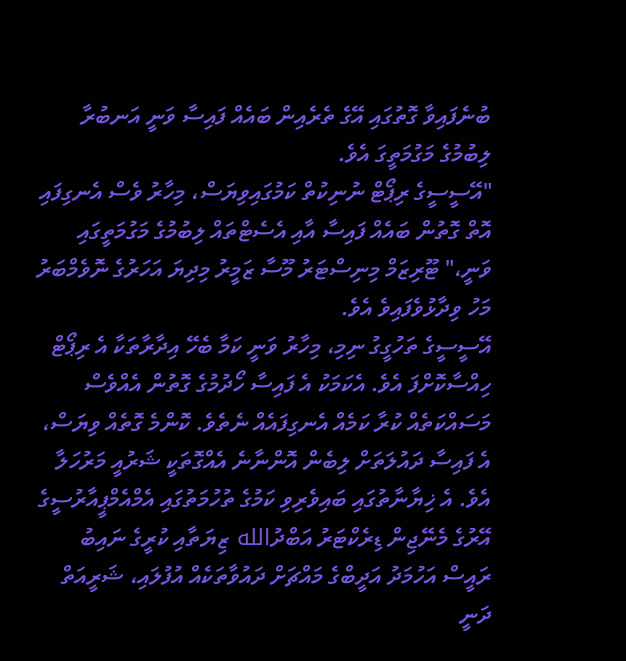ބުނެފައިވާ ގޮތުގައި އޭގެ ތެރެއިން ބައެއް ފައިސާ ވަނީ އަނބުރާ ލިބުމުގެ މަގުމަތީގަ އެވެ.
"އޭސީސީގެ ރިޕޯޓް ނުނިކުތް ކަމުގައިވިޔަސް، މިހާރު ވެސް އެނގިފައި އޮތް ގޮތުން ބައެއް ފައިސާ އާއި އެސެޓްތައް ލިބުމުގެ މަގުމަތީގައި ވަނީ،" ޓޫރިޒަމް މިނިސްޓަރު މޫސާ ޒަމީރު މިދިޔަ އަހަރުގެ ނޮވެމްބަރު މަހު ވިދާޅުވެފައިވެ އެވެ.
އޭސީސީގެ ތަހުގީގު ނިމި، މިހާރު ވަނީ ކަމާ ބެހޭ އިދާރާތަކާ އެ ރިޕޯޓް ހިއްސާކޮށްފަ އެވެ. އެކަމަކު އެ ފައިސާ ހޯދުމުގެ ގޮތުން އެއްވެސް މަސައްކަތެއް ކުރާ ކަމެއް އެނގިފައެއް ނެތެވެ. ކޮންމެ ގޮތެއް ވިޔަސް، އެ ފައިސާ ދައުލަތަށް ލިބެން އޮންނާނެ އެއްގޮތަކީ ޝަރުއީ މަރުހަލާ އެވެ. އެ ޚިޔާނާތުގައި ބައިވެރިވި ކަމުގެ ތުހުމަތުގައި އެމްއެމްޕީއާރުސީގެ އޭރުގެ މެނޭޖިން ޑިރެކްޓަރު އަބްދުالله ޒިޔަތާއި ކުރީގެ ނައިބު ރައީސް އަހުމަދު އަދީބްގެ މައްޗަށް ދައުވާތަކެއް އުފުލައި، ޝަރީއަތް ދަނީ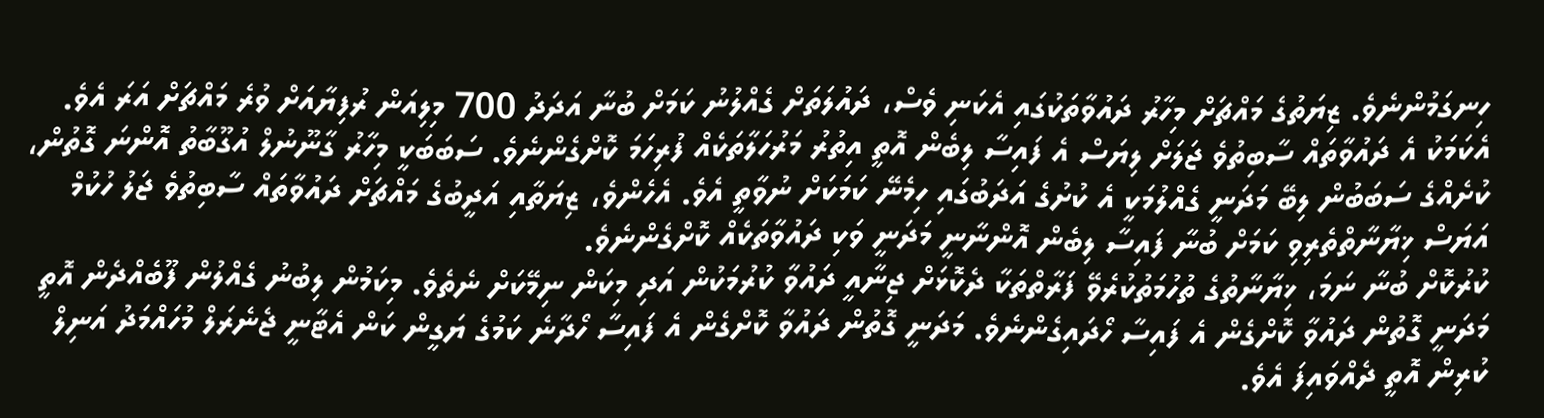ހިނގަމުންނެވެ. ޒިޔަތުގެ މައްޗަށް މިހާރު ދައުވާތަކުގައި އެކަނި ވެސް، ދައުލަތަށް ގެއްލުނު ކަމަށް ބުނާ އަދަދު 700 މިލިއަން ރުފިޔާއަށް ވުރެ މައްޗަށް އަރަ އެވެ.
އެކަމަކު އެ ދައުވާތައް ސާބިތުވެ ޖަލަށް ލިޔަސް އެ ފައިސާ ލިބެން އޮތީ އިތުރު މަރުހަލާތަކެއް ފުރިހަމަ ކޮށްގެންނެވެ. ސަބަބަކީ މިހާރު ގާނޫނުލް އުގޫބާތު އޮންނަ ގޮތުން، ކުށެއްގެ ސަބަބުން ލިބޭ މަދަނީ ގެއްލުމަކީ އެ ކުށުގެ އަދަބުގައި ހިމެނޭ ކަމަކަށް ނުވާތީ އެވެ. އެހެންވެ، ޒިޔަތާއި އަދީބުގެ މައްޗަށް ދައުވާތައް ސާބިތުވެ ޖަލު ހުކުމް އަޔަސް ޚިޔާނާތްތެރިވި ކަމަށް ބުނާ ފައިސާ ލިބެން އޮންނާނީ މަދަނީ ވަކި ދައުވާތަކެއް ކޮށްގެންނެވެ.
ކުރުކޮށް ބުނާ ނަމަ، ޚިޔާނާތުގެ ތުހުމަތުކުރެވޭ ފަރާތްތަކާ ދެކޮޅަށް ޖިނާއީ ދައުވާ ކުރުމަކުން އަދި މިކަން ނިމޭކަށް ނެތެވެ. މިކަމުން ލިބުނު ގެއްލުން ފޫބެއްދެން އޮތީ މަދަނީ ގޮތުން ދައުވާ ކޮށްގެން އެ ފައިސާ ހޯދައިގެންނެވެ. މަދަނީ ގޮތުން ދައުވާ ކޮށްގެން އެ ފައިސާ ހޯދާނެ ކަމުގެ ޔަގީން ކަން އެޓާނީ ޖެނެރަލް މުހައްމަދު އަނިލް ކުރިން އޮތީ ދެއްވައިފަ އެވެ.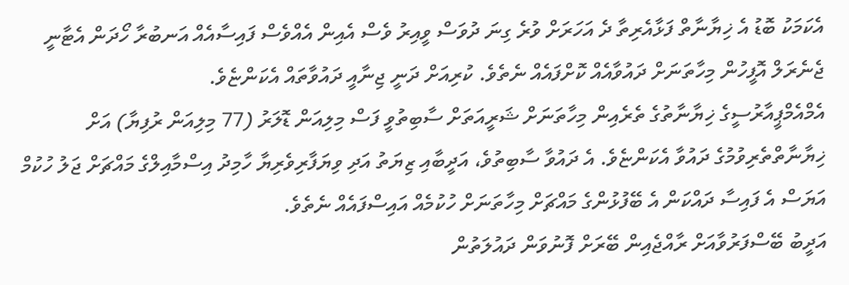އެކަމަކު ބޮޑު އެ ޚިޔާނާތް ފަޅާއެރިތާ ދެ އަހަރަށް ވުރެ ގިނަ ދުވަސް ވީއިރު ވެސް އެއިން އެއްވެސް ފައިސާއެއް އަނބުރާ ހޯދަން އެޓާނީ ޖެނެރަލް އޮފީހުން މިހާތަނަށް ދައުވާއެއް ކޮށްފައެއް ނެތެވެ. ކުރިއަށް ދަނީ ޖިނާއީ ދައުވާތައް އެކަންޏެވެ.
އެމްއެމްޕީއާރުސީގެ ޚިޔާނާތުގެ ތެރެއިން މިހާތަނަށް ޝަރީއަތަށް ސާބިތުވީ ފަސް މިލިއަން ޑޮލަރު (77 މިލިއަން ރުފިޔާ) އަށް ޚިޔާނާތްތެރިވުމުގެ ދައުވާ އެކަންޏެވެ. އެ ދައުވާ ސާބިތުވެ، އަދީބާއި ޒިޔަތު އަދި ވިޔަފާރިވެރިޔާ ހާމިދު އިސްމާއިލްގެ މައްޗަށް ޖަލު ހުކުމް އަޔަސް އެ ފައިސާ ދައްކަން އެ ބޭފުޅުންގެ މައްޗަށް މިހާތަނަށް ހުކުމެއް އައިސްފައެއް ނެތެވެ.
އަދީބު ބޭސްފަރުވާއަށް ރާއްޖެއިން ބޭރަށް ފޮނުވަން ދައުލަތުން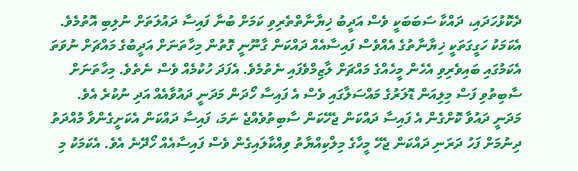ދެކޮޅުހަދައި، ދައްކާ ސަބަބަކީ ވެސް އަދީބު ޚިޔާނާތްތެރިވި ކަމަށް ބުނާ ފައިސާ ދައުލަތަށް ނުލިބި އޮތުމެވެ. އެކަމަކު ހަގީގަތަކީ ޚިޔާނާތުގެ އެއްވެސް ފައިސާއެއް ދައްކަން ގާނޫނީ ގޮތުން މިހާތަނަށް އަދީބުގެ މައްޗަށް ނުވަތަ އެކަމުގައި ބައިވެރިވި އެހެން މީހެއްގެ މައްޗަށް ލާޒިމްވެފައި ނެތުމެވެ. އެފަދަ ހުކުމެއް ވެސް ނެތެވެ. މިހާތަނަށް ސާބިތުވި ފަސް މިލިއަން ޑޮލަރުގެ މައްސަލާގައި ވެސް އެ ފައިސާ ހޯދަން މަދަނީ ދައުވާއެއް އަދި ނުކުރެ އެވެ.
މަދަނީ ދައުވާ ކޮށްގެން އެ ފައިސާ ދައްކަން ޖެހޭކަން ސާބިތުވެއްޖެ ނަމަ، ފައިސާ ދައްކަން އެކަށީގެންވާ މުއްދަތު ދިނުމަށް ފަހު ދަރަނި ދައްކަން ޖެހޭ މީހާގެ މިލްކިއްޔާތު ވިއްކާލައިގެން ވެސް ފައިސާއެއް ހޯދޭނެ އެވެ. އެކަމަކު މި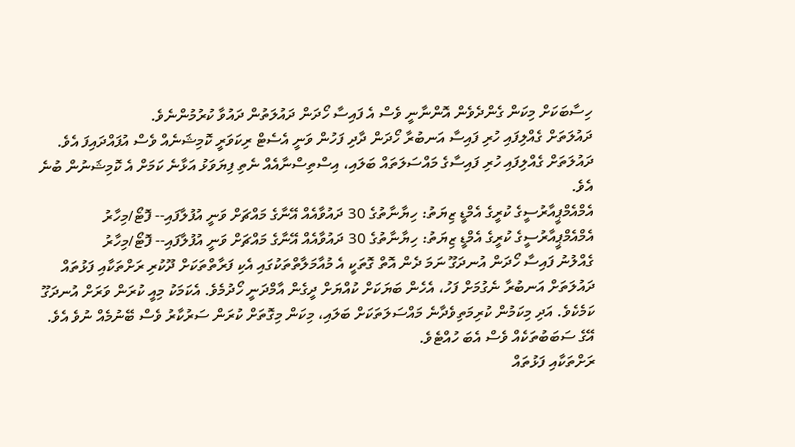ހިސާބަކަށް މިކަން ގެންދެވެން އޮންނާނީ ވެސް އެ ފައިސާ ހޯދަން ދައުލަތުން ދައުވާ ކުރުމުންނެވެ.
ދައުލަތަށް ގެއްލިފައި ހުރި ފައިސާ އަނބުރާ ހޯދަން ދާދި ފަހުން ވަނީ އެސެޓް ރިކަވަރީ ކޮމިޝަނެއް ވެސް އުފައްދައިފަ އެވެ. ދައުލަތަށް ގެއްލިފައި ހުރި ފައިސާގެ މައްސަލަތައް ބަލައި، އިސްތިސްނާއެއް ނެތި ފިޔަވަޅު އަޅާނެ ކަމަށް އެ ކޮމިޝަނުން ބުނެ އެވެ.
އެމްއެމްޕީއާރުސީގެ ކުރީގެ އެމްޑީ ޒިޔަތު: ހިޔާނާތުގެ 30 ދައުވާއެއް އޭނާގެ މައްޗަށް ވަނީ އުފުލާފައި-- ފޮޓޯ/މިހާރު
އެމްއެމްޕީއާރުސީގެ ކުރީގެ އެމްޑީ ޒިޔަތު: ހިޔާނާތުގެ 30 ދައުވާއެއް އޭނާގެ މައްޗަށް ވަނީ އުފުލާފައި-- ފޮޓޯ/މިހާރު
ގެއްލުނު ފައިސާ ހޯދަން އުނދަގޫ ނަމަ ދެން އޮތް ގޮތަކީ އެ މުއާމަލާތްތަކުގައި އެކި ފަރާތްތަކަށް ދޫކުރި ރަށްތަކާއި ފަޅުތައް ދައުލަތަށް އަނބުރާ ނެގުމަށް ފަހު، އެހެން ބަޔަކަށް ކުއްޔަށް ދީގެން އާމްދަނީ ހޯދުމެވެ. އެކަމަކު މިއީ ކުރަން ވަރަށް އުނދަގޫ ކަމެކެވެ. އަދި މިކަމުން ކުރިމަތިވެދާނެ މައްސަލަތަކަށް ބަލައި، މިކަން މިގޮތަށް ކުރަން ސަރުކާރު ވެސް ބޭނުމެއް ނުވެ އެވެ. އޭގެ ސަބަބުތަކެއް ވެސް އެބަ ހުއްޓެވެ.
ރަށްތަކާއި ފަޅުތައް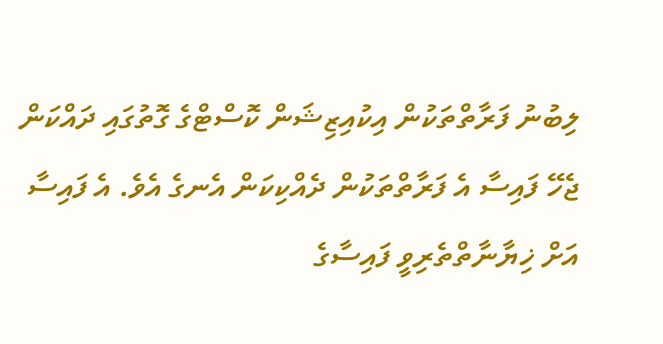ލިބުނު ފަރާތްތަކުން އިކުއިޒިޝަން ކޮސްޓްގެ ގޮތުގައި ދައްކަން ޖެހޭ ފައިސާ އެ ފަރާތްތަކުން ދެއްކިކަން އެނގެ އެވެ. އެ ފައިސާ އަށް ޚިޔާނާތްތެރިވީ ފައިސާގެ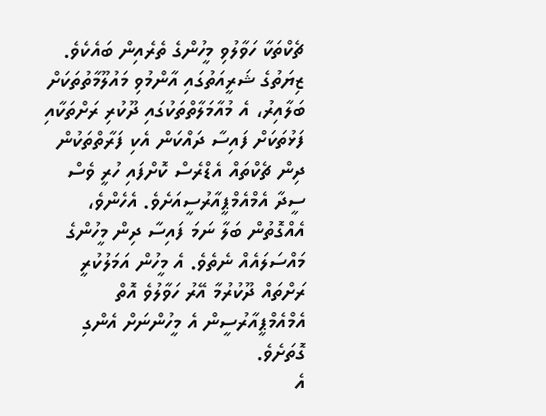ޗެކްތަކާ ހަވާލުވި މީހުންގެ ތެރެއިން ބައެކެވެ. ޒިޔަތުގެ ޝަރީއަތުގައި އާންމުވި މައުލޫމާތުތަކަށް ބަލާއިރު، އެ މުއާމަލާތްތަކުގައި ދޫކުރި ރަށްތަކާއި ފަޅުތަކަށް ފައިސާ ދައްކަން އެކި ފަރާތްތަކުން ދިން ޗެކްތައް އެޑްރެސް ކޮށްފައި ހުރީ ވެސް ސީދާ އެމްއެމްޕީއާރުސީއަށެވެ. އެހެންވެ، އެއްގޮތުން ބަލާ ނަމަ ފައިސާ ދިން މީހުންގެ މައްސަލައެއް ނެތެވެ. އެ މީހުން އަމަލުކުރީ ރަށްތައް ދޫކުރުމާ އޭރު ހަވާލުވެ އޮތް އެމްއެމްޕީއާރުސީން އެ މީހުންނަށް އެންގި ގޮތަށެވެ.
އެ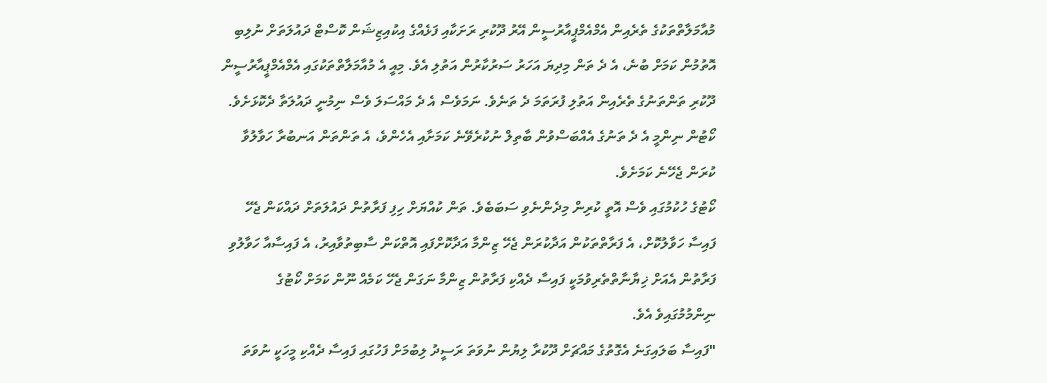މުއާމަލާތްތަކުގެ ތެރެއިން އެމްއެމްޕީއާރުސީން އޭރު ދޫކުރި ރަށަކާއި ފަޅެއްގެ އިކުއިޒިޝަން ކޮސްޓް ދައުލަތަށް ނުލިބި އޮތުމުން ކަމަށް ބުނެ، އެ ދެ ތަން މިދިޔަ އަހަރު ސަރުކާރުން އަތުލި އެވެ. މިއީ އެ މުއާމަލާތްތަކުގައި އެމްއެމްޕީއާރުސީން ދޫކުރި ތަންތަނުގެ ތެރެއިން އަތުލި ފުރަތަމަ ދެ ތަނެވެ. ނަމަވެސް އެ ދެ މައްސަލަ ވެސް ނިމުނީ ދައުލަތާ ދެކޮޅަށެވެ. ކޯޓުން ނިންމީ އެ ދެ ތަނުގެ އެއްބަސްވުން ބާތިލް ނުކުރެވޭނެ ކަމަށާއި އެހެންވެ، އެ ތަންތަން އަނބުރާ ހަވާލުވާ ކުރަން ޖެހޭނެ ކަމަށެވެ.
ކޯޓުގެ ހުކުމުގައި ވެސް އޮތީ ކުރިން މިދެންނެވި ސަބަބެވެ. ތަން ކުއްޔަށް ހިފި ފަރާތުން ދައުލަތަށް ދައްކަން ޖެހޭ ފައިސާ ހަވާލުކޮށް، އެ ފަރާތްތަކުން އަދާކުރަން ޖެހޭ ޒިންމާ އަދާކޮށްފައި އޮތްކަން ސާބިތުވާއިރު، އެ ފައިސާއާ ހަވާލުވި ފަރާތުން އެއަށް ޚިޔާނާތްތެރިވުމަކީ ފައިސާ ދެއްކި ފަރާތުން ޒިންމާ ނަގަން ޖެހޭ ކަމެއް ނޫން ކަމަށް ކޯޓުގެ ނިންމުމުގައިވެ އެވެ.
"ފައިސާ ބަލައިގަނެ އެގޮތުގެ މައްޗަށް ދޫކުރާ ލިޔުން ނުވަތަ ރަސީދު ލިބުމަށް ފަހުގައި ފައިސާ ދެއްކި މީހަކީ ނުވަތަ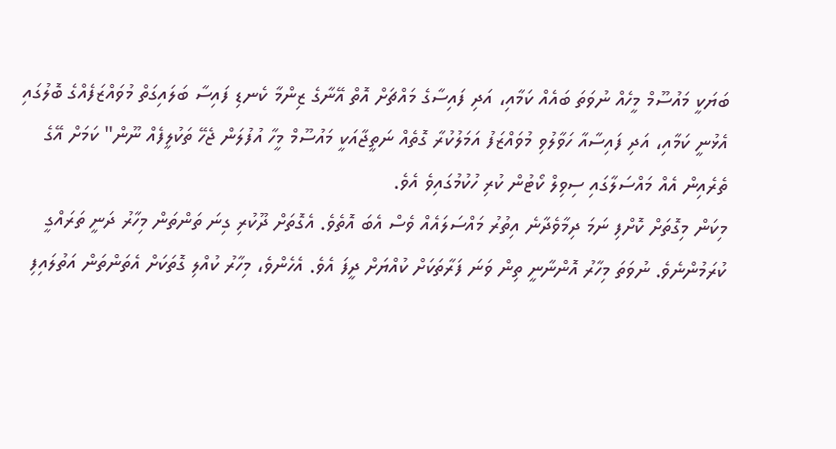ބަޔަކީ މައުސޫމް މީހެއް ނުވަތަ ބައެއް ކަމާއި، އަދި ފައިސާގެ މައްޗަށް އޮތް އޭނާގެ ޒިންމާ ކެނޑި ފައިސާ ބަލައިގަތް މުވައްޒަފެއްގެ ބޮލުގައި އެޅުނީ ކަމާއި، އަދި ފައިސާއާ ހަވާލުވި މުވައްޒަފު އަމަލުކުރާ ގޮތެއް ނަތީޖާއަކީ މައުސޫމް މީހާ އުފުލަން ޖެހޭ ތަކުލީފެއް ނޫން" ކަމަށް އޭގެ ތެރެއިން އެއް މައްސަލާގައި ސިވިލް ކޯޓުން ކުރި ހުކުމުގައިވެ އެވެ.
މިކަން މިގޮތަށް ކޮށްފި ނަމަ ދިމާވެދާނެ އިތުރު މައްސަލައެއް ވެސް އެބަ އޮތެވެ. އެގޮތަށް ދޫކުރި ގިނަ ތަންތަން މިހާރު ދަނީ ތަރައްގީ ކުރަމުންނެވެ. ނުވަތަ މިހާރު އޮންނާނީ ތިން ވަނަ ފަރާތަކަށް ކުއްޔަށް ދީފަ އެވެ. އެހެންވެ، މިހާރު ކުއްލި ގޮތަކަށް އެތަންތަން އަތުލައިފި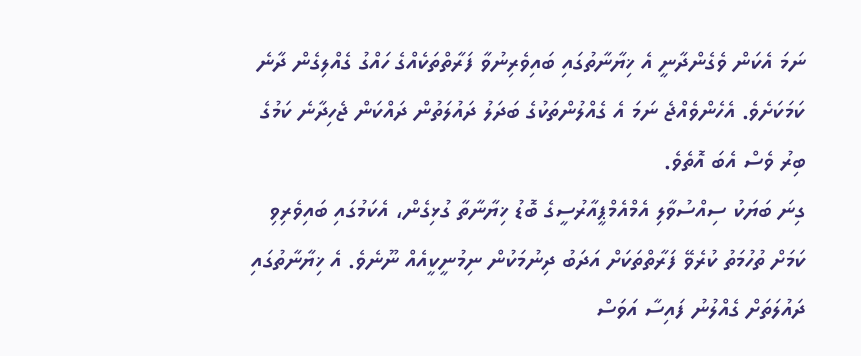ނަމަ އެކަން ވެގެންދާނީ އެ ޚިޔާނާތުގައި ބައިވެރިނުވާ ފަރާތްތަކެއްގެ ހައްގު ގެއްލިގެން ދާނެ ކަމަކަށެވެ. އެހެންވެއްޖެ ނަމަ އެ ގެއްލުންތަކުގެ ބަދަލު ދައުލަތުން ދައްކަން ޖެހިދާނެ ކަމުގެ ބިރު ވެސް އެބަ އޮތެވެ.
ގިނަ ބަޔަކު ސިއްސުވާލި އެމްއެމްޕީއާރުސީގެ ބޮޑު ޚިޔާނާތާ ގުޅިގެން، އެކަމުގައި ބައިވެރިވި ކަމަށް ތުހުމަތު ކުރެވޭ ފަރާތްތަކަށް އަދަބު ދިނުމަކުން ނިމުނީކީއެއް ނޫނެވެ. އެ ޚިޔާނާތުގައި ދައުލަތަށް ގެއްލުނު ފައިސާ އަވަސް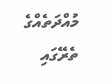މުއްދަތެއްގެ ތެރޭގައި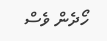ހޯދެން ވެސް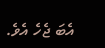އެބަ ޖެހެ އެވެ.